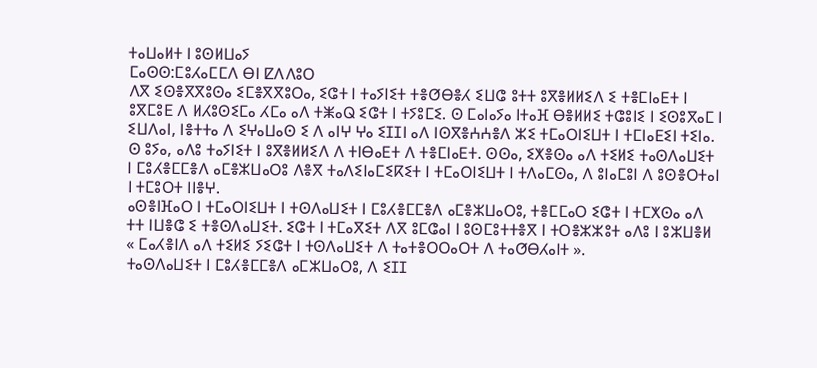ⵜⴰⵡⴰⵍⵜ ⵏ ⵓⵙⵍⵡⴰⵢ
ⵎⴰⵙⵙ:ⵎⵓⵃⴰⵎⵎⴷ ⴱⵏ ⵇⴷⴷⵓⵔ
ⴷⴳ ⵉⵙⴻⴳⴳⵓⵙⴰ ⵉⵎⴻⴳⴳⵓⵔⴰ, ⵉⵛⵜ ⵏ ⵜⴰⵢⵏⵉⵜ ⵜⴻⵚⴱⴻⵃ ⵉⵡⵛ ⵓⵜⵜ ⵓⴳⴻⵍⵍⵉⴷ ⵉ ⵜⴻⵎⵏⴰⴹⵜ ⵏ ⵓⴳⵎⵓⴹ ⴷ ⵍⵃⵓⵙⵉⵎⴰ ⵃⵎⴰ ⴰⴷ ⵜⵥⴰⵕ ⵉⵛⵜ ⵏ ⵜⵢⵓⵎⵉ. ⵙ ⵎⴰⵏⴰⵢⴰ ⵏⵜⴰⴼ ⴱⴻⵍⵍⵉ ⵜⵛⵓⵏⵉ ⵏ ⵉⵙⵓⴳⴰⵎ ⵏ ⵉⵡⴷⴰⵏ, ⵏⴻⵜⵜⴰ ⴷ ⵉⵖⴰⵡⴰⵙ ⵉ ⴷ ⴰⵏⵖ ⵖⴰ ⵉⵊⵊⵏ ⴰⴷ ⵏⵙⴳⴻⵄⵄⴻⴷ ⵣⵉ ⵜⵎⴰⵔⵏⵉⵡⵜ ⵏ ⵜⵎⵏⴰⴹⵉⵏ ⵜⵉⵏⴰ.
ⵙ ⵓⵢⴰ, ⴰⴷⵓ ⵜⴰⵢⵏⵉⵜ ⵏ ⵓⴳⴻⵍⵍⵉⴷ ⴷ ⵜⵏⴱⴰⴹⵜ ⴷ ⵜⴻⵎⵏⴰⴹⵜ. ⵙⵙⴰ, ⵉⵅⴻⵙⴰ ⴰⴷ ⵜⵉⵍⵉ ⵜⴰⵙⴷⴰⵡⵉⵜ ⵏ ⵎⵓⵃⴻⵎⵎⴻⴷ ⴰⵎⴻⵣⵡⴰⵔⵓ ⴷⴻⴳ ⵜⴰⴷⵉⵏⴰⵎⵉⴽⵉⵜ ⵏ ⵜⵎⴰⵔⵏⵉⵡⵜ ⵏ ⵜⴷⴰⵎⵙⴰ, ⴷ ⵓⵏⴰⵎⵓⵏ ⴷ ⵓⵙⴻⵔⵜⴰⵏ ⵏ ⵜⵎⵓⵔⵜ ⵏⵏⴻⵖ.
ⴰⵙⴻⵏⴼⴰⵔ ⵏ ⵜⵎⴰⵔⵏⵉⵡⵜ ⵏ ⵜⵙⴷⴰⵡⵉⵜ ⵏ ⵎⵓⵃⴻⵎⵎⴻⴷ ⴰⵎⴻⵣⵡⴰⵔⵓ, ⵜⴻⵎⵎⴰⵔ ⵉⵛⵜ ⵏ ⵜⵎⵅⵙⴰ ⴰⴷ ⵜⵜ ⵏⵡⴻⵛ ⵉ ⵜⴻⵙⴷⴰⵡⵉⵜ. ⵉⵛⵜ ⵏ ⵜⵎⴰⴳⵉⵜ ⴷⴳ ⵓⵎⵛⴰⵏ ⵏ ⵓⵙⵎⵓⵜⵜⴻⴳ ⵏ ⵜⵔⴻⵣⵣⵓⵜ ⴰⴷⵓ ⵏ ⵓⵣⵡⴻⵍ « ⵎⴰⵃⴻⵏⴷ ⴰⴷ ⵜⵉⵍⵉ ⵢⵉⵛⵜ ⵏ ⵜⵙⴷⴰⵡⵉⵜ ⴷ ⵜⴰⵜⴻⵔⵔⴰⵔⵜ ⴷ ⵜⴰⵚⴱⵃⴰⵏⵜ ».
ⵜⴰⵙⴷⴰⵡⵉⵜ ⵏ ⵎⵓⵃⴻⵎⵎⴻⴷ ⴰⵎⵣⵡⴰⵔⵓ, ⴷ ⵉⵊⵊ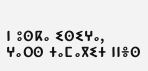ⵏ ⵓⵙⴽⴰ ⵉⵙⵉⵖⴰ, ⵖⴰⵔⵙ ⵜⴰⵎⴰⴳⵉⵜ ⵏⵏⴻⵙ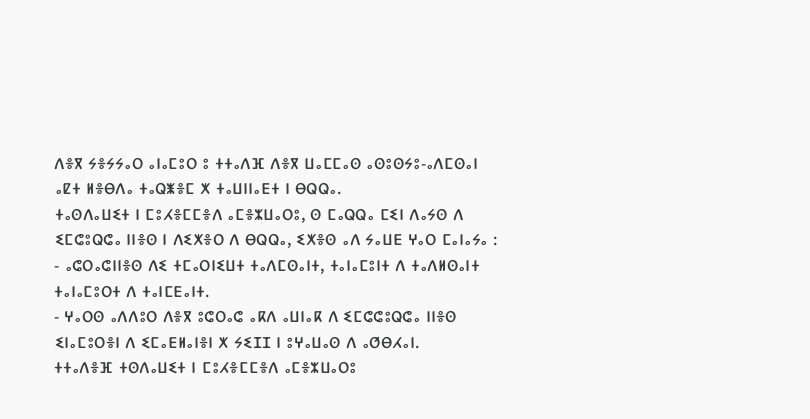ⴷⴻⴳ ⵢⴻⵢⵢⴰⵔ ⴰⵏⴰⵎⵓⵔ ⵓ ⵜⵜⴰⴷⴼ ⴷⴻⴳ ⵡⴰⵎⵎⴰⵙ ⴰⵙⵓⵙⵢⵓ-ⴰⴷⵎⵙⴰⵏ ⴰⵇⵜ ⵍⴻⴱⴷⴰ ⵜⴰⵕⵥⴻⵎ ⵅ ⵜⴰⵡⵏⵏⴰⴹⵜ ⵏ ⴱⵕⵕⴰ.
ⵜⴰⵙⴷⴰⵡⵉⵜ ⵏ ⵎⵓⵃⴻⵎⵎⴻⴷ ⴰⵎⴻⵣⵡⴰⵔⵓ, ⵙ ⵎⴰⵕⵕⴰ ⵎⵉⵏ ⴷⴰⵢⵙ ⴷ ⵉⵎⵛⵓⵕⵛⴰ ⵏⵏⴻⵙ ⵏ ⴷⵉⵅⴻⵔ ⴷ ⴱⵕⵕⴰ, ⵉⵅⴻⵙ ⴰⴷ ⵢⴰⵡⴹ ⵖⴰⵔ ⵎⴰⵏⴰⵢⴰ :
- ⴰⵛⵔⴰⵛⵏⵏⴻⵙ ⴷⵉ ⵜⵎⴰⵔⵏⵉⵡⵜ ⵜⴰⴷⵎⵙⴰⵏⵜ, ⵜⴰⵏⴰⵎⵓⵏⵜ ⴷ ⵜⴰⴷⵍⵙⴰⵏⵜ ⵜⴰⵏⴰⵎⵓⵔⵜ ⴷ ⵜⴰⵏⵎⴹⴰⵏⵜ.
- ⵖⴰⵔⵙ ⴰⴷⴷⵓⵔ ⴷⴻⴳ ⵓⵛⵔⴰⵛ ⴰⴽⴷ ⴰⵡⵏⴰⴽ ⴷ ⵉⵎⵛⵛⵓⵕⵛⴰ ⵏⵏⴻⵙ ⵉⵏⴰⵎⵓⵔⴻⵏ ⴷ ⵉⵎⴰⴹⵍⴰⵏⴻⵏ ⵅ ⵢⵉⵊⵊ ⵏ ⵓⵖⴰⵡⴰⵙ ⴷ ⴰⵚⴱⵃⴰⵏ.
ⵜⵜⴰⴷⴻⴼ ⵜⵙⴷⴰⵡⵉⵜ ⵏ ⵎⵓⵃⴻⵎⵎⴻⴷ ⴰⵎⴻⵣⵡⴰⵔⵓ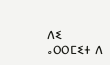ⴷⵉ ⴰⵔⵔⵎⵉⵜ ⴷ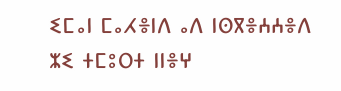ⵉⵎⴰⵏ ⵎⴰⵃⴻⵏⴷ ⴰⴷ ⵏⵙⴳⴻⵄⵄⴻⴷ ⵣⵉ ⵜⵎⵓⵔⵜ ⵏⵏⴻⵖ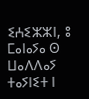ⵉⵄⵉⵣⵣⵏ, ⵓ ⵎⴰⵏⴰⵢⴰ ⵙ ⵡⴰⴷⴷⴰⵢ ⵜⴰⵢⵏⵉⵜ ⵏ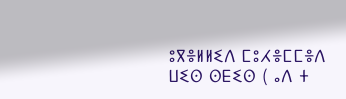ⵓⴳⴻⵍⵍⵉⴷ ⵎⵓⵃⴻⵎⵎⴻⴷ ⵡⵉⵙ ⵙⴹⵉⵙ ( ⴰⴷ ⵜ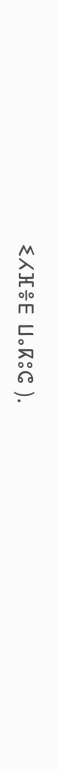ⵉⵃⴼⴻⴹ ⵡⴰⴽⵓⵛ ).